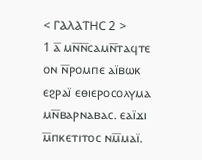< ⲄⲀⲖⲀⲦⲎⲤ 2 >
1 ⲁ̅ ⲙⲛ̅ⲛ̅ⲥⲁⲙⲛ̅ⲧⲁϥⲧⲉ ⲟⲛ ⲛ̅ⲣⲟⲙⲡⲉ ⲁⲓ̈ⲃⲱⲕ ⲉϩⲣⲁⲓ̈ ⲉⲑⲓⲉⲣⲟⲥⲟⲗⲩⲙⲁ ⲙⲛ̅ⲃⲁⲣⲛⲁⲃⲁⲥ. ⲉⲁⲓ̈ϫⲓ ⲙ̅ⲡⲕⲉⲧⲓⲧⲟⲥ ⲛⲙ̅ⲙⲁⲓ̈.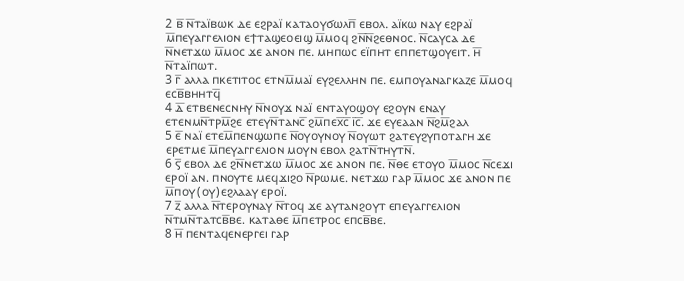2 ⲃ̅ ⲛ̅ⲧⲁⲓ̈ⲃⲱⲕ ⲇⲉ ⲉϩⲣⲁⲓ̈ ⲕⲁⲧⲁⲟⲩϭⲱⲗⲡ̅ ⲉⲃⲟⲗ. ⲁⲓ̈ⲕⲱ ⲛⲁⲩ ⲉϩⲣⲁⲓ̈ ⲙ̅ⲡⲉⲩⲁⲅⲅⲉⲗⲓⲟⲛ ⲉϯⲧⲁϣⲉⲟⲉⲓϣ ⲙ̅ⲙⲟϥ ϩⲛ̅ⲛ̅ϩⲉⲑⲛⲟⲥ. ⲛ̅ⲥⲁⲩⲥⲁ ⲇⲉ ⲛ̅ⲛⲉⲧϫⲱ ⲙ̅ⲙⲟⲥ ϫⲉ ⲁⲛⲟⲛ ⲡⲉ. ⲙⲏⲡⲱⲥ ⲉⲓ̈ⲡⲏⲧ ⲉⲡⲡⲉⲧϣⲟⲩⲉⲓⲧ. ⲏ̅ ⲛ̅ⲧⲁⲓ̈ⲡⲱⲧ.
3 ⲅ̅ ⲁⲗⲗⲁ ⲡⲕⲉⲧⲓⲧⲟⲥ ⲉⲧⲛⲙ̅ⲙⲁⲓ̈ ⲉⲩϩⲉⲗⲗⲏⲛ ⲡⲉ. ⲉⲙⲡⲟⲩⲁⲛⲁⲅⲕⲁⲍⲉ ⲙ̅ⲙⲟϥ ⲉⲥⲃ̅ⲃⲏⲏⲧϥ̅
4 ⲇ̅ ⲉⲧⲃⲉⲛⲉⲥⲛⲏⲩ ⲛ̅ⲛⲟⲩϫ ⲛⲁⲓ̈ ⲉⲛⲧⲁⲩⲟϣⲟⲩ ⲉϩⲟⲩⲛ ⲉⲛⲁⲩ ⲉⲧⲉⲛⲙⲛ̅ⲧⲣⲙ̅ϩⲉ ⲉⲧⲉⲩⲛ̅ⲧⲁⲛⲥ̅ ϩⲙ̅ⲡⲉⲭ̅ⲥ̅ ⲓ̅ⲥ̅. ϫⲉ ⲉⲩⲉⲁⲁⲛ ⲛ̅ϩⲙ̅ϩⲁⲗ
5 ⲉ̅ ⲛⲁⲓ̈ ⲉⲧⲉⲙ̅ⲡⲉⲛϣⲱⲡⲉ ⲛ̅ⲟⲩⲟⲩⲛⲟⲩ ⲛ̅ⲟⲩⲱⲧ ϩⲁⲧⲉⲩϩⲩⲡⲟⲧⲁⲅⲏ ϫⲉ ⲉⲣⲉⲧⲙⲉ ⲙ̅ⲡⲉⲩⲁⲅⲅⲉⲗⲓⲟⲛ ⲙⲟⲩⲛ ⲉⲃⲟⲗ ϩⲁⲧⲛ̅ⲧⲏⲩⲧⲛ̅.
6 ⲋ̅ ⲉⲃⲟⲗ ⲇⲉ ϩⲛ̅ⲛⲉⲧϫⲱ ⲙ̅ⲙⲟⲥ ϫⲉ ⲁⲛⲟⲛ ⲡⲉ. ⲛ̅ⲑⲉ ⲉⲧⲟⲩⲟ ⲙ̅ⲙⲟⲥ ⲛ̅ⲥⲉϫⲓ ⲉⲣⲟⲓ̈ ⲁⲛ. ⲡⲛⲟⲩⲧⲉ ⲙⲉϥϫⲓϩⲟ ⲛ̅ⲣⲱⲙⲉ. ⲛⲉⲧϫⲱ ⲅⲁⲣ ⲙ̅ⲙⲟⲥ ϫⲉ ⲁⲛⲟⲛ ⲡⲉ ⲙ̅ⲡⲟⲩ(ⲟⲩ)ⲉϩⲗⲁⲁⲩ ⲉⲣⲟⲓ̈.
7 ⲍ̅ ⲁⲗⲗⲁ ⲛ̅ⲧⲉⲣⲟⲩⲛⲁⲩ ⲛ̅ⲧⲟϥ ϫⲉ ⲁⲩⲧⲁⲛϩⲟⲩⲧ ⲉⲡⲉⲩⲁⲅⲅⲉⲗⲓⲟⲛ ⲛ̅ⲧⲙⲛ̅ⲧⲁⲧⲥⲃ̅ⲃⲉ. ⲕⲁⲧⲁⲑⲉ ⲙ̅ⲡⲉⲧⲣⲟⲥ ⲉⲡⲥⲃ̅ⲃⲉ.
8 ⲏ̅ ⲡⲉⲛⲧⲁϥⲉⲛⲉⲣⲅⲉⲓ ⲅⲁⲣ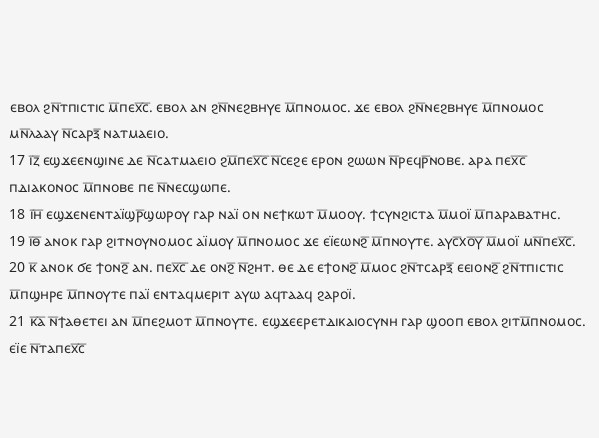ⲉⲃⲟⲗ ϩⲛ̅ⲧⲡⲓⲥⲧⲓⲥ ⲙ̅ⲡⲉⲭ̅ⲥ̅. ⲉⲃⲟⲗ ⲁⲛ ϩⲛ̅ⲛⲉϩⲃⲏⲩⲉ ⲙ̅ⲡⲛⲟⲙⲟⲥ. ϫⲉ ⲉⲃⲟⲗ ϩⲛ̅ⲛⲉϩⲃⲏⲩⲉ ⲙ̅ⲡⲛⲟⲙⲟⲥ ⲙⲛ̅ⲗⲁⲁⲩ ⲛ̅ⲥⲁⲣⲝ̅ ⲛⲁⲧⲙⲁⲉⲓⲟ.
17 ⲓ̅ⲍ̅ ⲉϣϫⲉⲉⲛϣⲓⲛⲉ ⲇⲉ ⲛ̅ⲥⲁⲧⲙⲁⲉⲓⲟ ϩⲙ̅ⲡⲉⲭ̅ⲥ̅ ⲛ̅ⲥⲉϩⲉ ⲉⲣⲟⲛ ϩⲱⲱⲛ ⲛ̅ⲣⲉϥⲣ̅ⲛⲟⲃⲉ. ⲁⲣⲁ ⲡⲉⲭ̅ⲥ̅ ⲡⲇⲓⲁⲕⲟⲛⲟⲥ ⲙ̅ⲡⲛⲟⲃⲉ ⲡⲉ ⲛ̅ⲛⲉⲥϣⲱⲡⲉ.
18 ⲓ̅ⲏ̅ ⲉϣϫⲉⲛⲉⲛⲧⲁⲓ̈ϣⲣ̅ϣⲱⲣⲟⲩ ⲅⲁⲣ ⲛⲁⲓ̈ ⲟⲛ ⲛⲉϯⲕⲱⲧ ⲙ̅ⲙⲟⲟⲩ. ϯⲥⲩⲛϩⲓⲥⲧⲁ ⲙ̅ⲙⲟⲓ̈ ⲙ̅ⲡⲁⲣⲁⲃⲁⲧⲏⲥ.
19 ⲓ̅ⲑ̅ ⲁⲛⲟⲕ ⲅⲁⲣ ϩⲓⲧⲛⲟⲩⲛⲟⲙⲟⲥ ⲁⲓ̈ⲙⲟⲩ ⲙ̅ⲡⲛⲟⲙⲟⲥ ϫⲉ ⲉⲓ̈ⲉⲱⲛϩ̅ ⲙ̅ⲡⲛⲟⲩⲧⲉ. ⲁⲩⲥ̅xⲟ̅ⲩ̅ ⲙ̅ⲙⲟⲓ̈ ⲙⲛ̅ⲡⲉⲭ̅ⲥ̅.
20 ⲕ̅ ⲁⲛⲟⲕ ϭⲉ ϯⲟⲛϩ̅ ⲁⲛ. ⲡⲉⲭ̅ⲥ̅ ⲇⲉ ⲟⲛϩ̅ ⲛ̅ϩⲏⲧ. ⲑⲉ ⲇⲉ ⲉϯⲟⲛϩ̅ ⲙ̅ⲙⲟⲥ ϩⲛ̅ⲧⲥⲁⲣⲝ̅ ⲉⲉⲓⲟⲛϩ̅ ϩⲛ̅ⲧⲡⲓⲥⲧⲓⲥ ⲙ̅ⲡϣⲏⲣⲉ ⲙ̅ⲡⲛⲟⲩⲧⲉ ⲡⲁⲓ̈ ⲉⲛⲧⲁϥⲙⲉⲣⲓⲧ ⲁⲩⲱ ⲁϥⲧⲁⲁϥ ϩⲁⲣⲟⲓ̈.
21 ⲕ̅ⲁ̅ ⲛ̅ϯⲁⲑⲉⲧⲉⲓ ⲁⲛ ⲙ̅ⲡⲉϩⲙⲟⲧ ⲙ̅ⲡⲛⲟⲩⲧⲉ. ⲉϣϫⲉⲉⲣⲉⲧⲇⲓⲕⲁⲓⲟⲥⲩⲛⲏ ⲅⲁⲣ ϣⲟⲟⲡ ⲉⲃⲟⲗ ϩⲓⲧⲙ̅ⲡⲛⲟⲙⲟⲥ. ⲉⲓ̈ⲉ ⲛ̅ⲧⲁⲡⲉⲭ̅ⲥ̅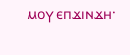ⲙⲟⲩ ⲉⲡϫⲓⲛϫⲏ·